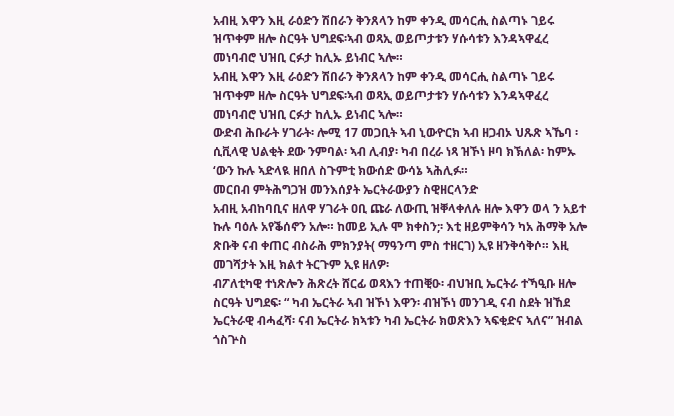አብዚ እዋን እዚ ራዕድን ሽበራን ቅንጸላን ከም ቀንዲ መሳርሒ ስልጣኑ ገይሩ ዝጥቀም ዘሎ ስርዓት ህግደፍ፡ኣብ ወጻኢ ወይጦታቱን ሃሱሳቱን እንዳኣዋፈረ መነባብሮ ህዝቢ ርፉታ ከሊኡ ይነብር ኣሎ።
አብዚ እዋን እዚ ራዕድን ሽበራን ቅንጸላን ከም ቀንዲ መሳርሒ ስልጣኑ ገይሩ ዝጥቀም ዘሎ ስርዓት ህግደፍ፡ኣብ ወጻኢ ወይጦታቱን ሃሱሳቱን እንዳኣዋፈረ መነባብሮ ህዝቢ ርፉታ ከሊኡ ይነብር ኣሎ።
ውድብ ሕቡራት ሃገራት፡ ሎሚ 17 መጋቢት ኣብ ኒውዮርክ ኣብ ዘጋብኦ ህጹጽ ኣኼባ ፡ ሲቪላዊ ህልቂት ደው ንምባል፡ ኣብ ሊብያ፡ ካብ በረራ ነጻ ዝኾነ ዞባ ክኽለል፡ ከምኡ ‘ውን ኩሉ ኣድላዪ ዘበለ ስጉምቲ ክውሰድ ውሳኔ ኣሕሊፉ።
መርበብ ምትሕግጋዝ መንእሰያት ኤርትራውያን ስዊዘርላንድ
አብዚ አብከባቢና ዘለዋ ሃገራት ዐቢ ጩራ ለውጢ ዝቐላቀለሉ ዘሎ እዋን ወላ ን አይተ ኩሉ ባዕሉ አየቕሰኖን አሎ። ከመይ ኢሉ ሞ ክቀስን;፡ እቲ ዘይምቅሳን ካአ ሕማቅ አሎ ጽቡቅ ናብ ቀጠር ብስራሕ ምክንያት( ማዓንጣ ምስ ተዘርገ) ኢዩ ዘንቅሳቅሶ። እዚ መገሻታት እዚ ክልተ ትርጉም ኢዩ ዘለዎ፡
ብፖለቲካዊ ተነጽሎን ሕጽረት ሸርፊ ወጻእን ተጠቒዑ፡ ብህዝቢ ኤርትራ ተኻዒቡ ዘሎ ስርዓት ህግደፍ፡ “ ካብ ኤርትራ ኣብ ዝኾነ እዋን፡ ብዝኾነ መንገዲ ናብ ስደት ዝኸደ ኤርትራዊ ብሓፈሻ፡ ናብ ኤርትራ ክኣቱን ካብ ኤርትራ ክወጽእን ኣፍቂድና ኣለና” ዝብል ጎስጕስ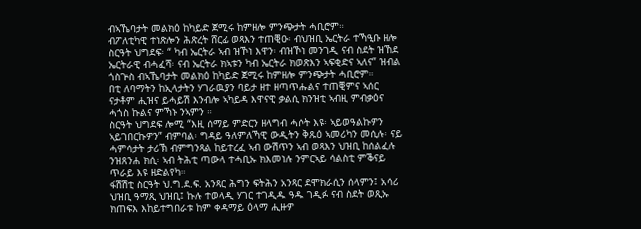ብኣኼባታት መልክዕ ከካይድ ጀሚሩ ከምዘሎ ምንጭታት ሓቢሮም።
ብፖለቲካዊ ተነጽሎን ሕጽረት ሸርፊ ወጻእን ተጠቒዑ፡ ብህዝቢ ኤርትራ ተኻዒቡ ዘሎ ስርዓት ህግደፍ፡ “ ካብ ኤርትራ ኣብ ዝኾነ እዋን፡ ብዝኾነ መንገዲ ናብ ስደት ዝኸደ ኤርትራዊ ብሓፈሻ፡ ናብ ኤርትራ ክኣቱን ካብ ኤርትራ ክወጽእን ኣፍቂድና ኣለና” ዝብል ጎስጕስ ብኣኼባታት መልክዕ ከካይድ ጀሚሩ ከምዘሎ ምንጭታት ሓቢሮም።
በቲ ለባማትን ከኢላታትን ሃገራዉያን ባይታ ዘተ ዘጣጥሑልና ተጠቒምና ኣሰር ናታቶም ሒዝና ይሓይሽ እንብሎ ኣካይዳ እዋናዊ ቃልሲ ክንዝቲ ኣብዚ ምብቃዕና ሓጎስ ኩልና ምኻኑ ንኣምን ።
ስርዓት ህግደፍ ሎሚ “እዚ ሰማይ ምድርን ዘላግብ ሓሶት እዩ፡ ኣይወዓልኩዎን ኣይገበርኩዎን” ብምባል፡ ግዳይ ዓለምለኻዊ ውዲትን ቅጹዕ ኣመሪካን መሲሉ፡ ናይ ሓምሳታት ታሪኽ ብምግንጻል ከይተረፈ ኣብ ውሽጥን ኣብ ወጻእን ህዝቢ ከሰልፈሉ ንዝጸንሐ ክሲ፡ ኣብ ትሕቲ ጣውላ ተሓቢኡ ክእመነሉ ንምርኣይ ሳልስቲ ምቕናይ ጥራይ እዩ ዘድልየካ።
ፋሽሽቲ ስርዓት ህ.ግ.ደ.ፍ. አንጻር ሕግን ፍትሕን አንጻር ደሞክራሲን ሰላምን፤ አሳሪ ህዝቢ ዓማጺ ህዝቢ፤ ኩሉ ተወላዲ ሃገር ተገዲዱ ዓዱ ገዲፉ ናብ ስደት ወጺኡ ክጠፍእ እከይተግበራቱ ከም ቀዳማይ ዕላማ ሒዙዎ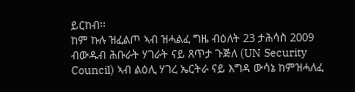ይርከብ፡፡
ከም ኩሉ ዝፈልጦ ኣብ ዝሓልፈ ግዜ ብዕለት 23 ታሕሳስ 2009 ብውዱብ ሕቡራት ሃገራት ናይ ጸጥታ ጉጅለ (UN Security Council) ኣብ ልዕሊ ሃገረ ኤርትራ ናይ እግዳ ውሳኔ ከምዝሓለፈ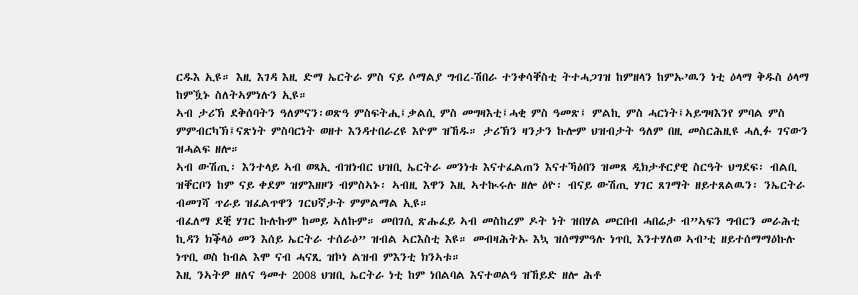ርዱእ ኢዩ። እዚ እገዳ እዚ ድማ ኤርትራ ምስ ናይ ሶማልያ ግብረ-ሽበራ ተንቀሳቐስቲ ትተሓጋገዝ ከምዘላን ከምኡ’ዉን ነቲ ዕላማ ቅዱስ ዕላማ ከምዃኑ ስለትኣምነሉን ኢዩ።
ኣብ ታሪኽ ደቅሰባትን ዓለምናን፡ወጽዓ ምስፍትሒ፤ቃልሲ ምስ መግዛእቲ፤ሓቂ ምስ ዓመጽ፤ ምልኪ ምስ ሓርነት፤ኣይግዛእንየ ምባል ምስ ምምብርካኽ፤ናጽነት ምስባርነት ወዘተ እንዳተበራረዩ እዮም ዝኸዱ። ታሪኽን ዛንታን ኩሎም ህዝብታት ዓለም በዚ መስርሕዚዩ ሓሊፉ ገናውን ዝሓልፍ ዘሎ።
ኣብ ውሽጢ፡ እንተላይ ኣብ ወጻኢ ብዝነብር ህዝቢ ኤርትራ መንነቱ እናተፈልጠን እናተኻዕበን ዝመጸ ዲክታቶርያዊ ስርዓት ህግደፍ፡ ብልቢ ዝቐርቦን ከም ናይ ቀደም ዝምእዘዞን ብምስኣኑ፡ ኣብዚ እዋን እዚ ኣተኲሩሉ ዘሎ ዕዮ፡ ብናይ ውሽጢ ሃገር ጸገማት ዘይተጸልዉን፡ ንኤርትራ ብመገሻ ጥራይ ዝፈልጥዋን ገርህኛታት ምምልማል ኢዩ።
ብፈለማ ደቒ ሃገር ኩሉኩም ከመይ ኣለኩም። መበገሲ ጽሑፈይ ኣብ መስከረም ዶት ነት ዝበሃል መርበብ ሓበሬታ ብ”ኣፍን ግብርን መራሕቲ ኪዳን ክቕላዕ መን እሰይ ኤርትራ ተሰራዕ” ዝብል ኣርእስቲ እዩ። መብዛሕትኡ እኳ ዝሰማምዓሉ ነጥቢ እንተሃለወ ኣብ’ቲ ዘይተሰማማዕኩሉ ነጥቢ ወስ ከብል እሞ ናብ ሓናጺ ዝኮነ ልዝብ ምእንቲ ክንኣቱ።
እዚ ንኣትዎ ዘለና ዓመተ 2008 ህዝቢ ኤርትራ ነቲ ከም ነበልባል እናተወልዓ ዝኸይድ ዘሎ ሕቶ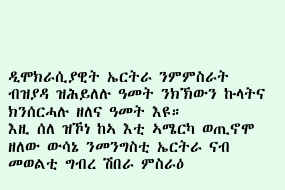ዲሞክራሲያዊት ኤርትራ ንምምስራት ብዝያዳ ዝሕይለሉ ዓመት ንክኽውን ኩላትና ክንሰርሓሉ ዘለና ዓመት እዩ።
እዚ ሰለ ዝኾነ ከኣ እቲ ኣሜርካ ወጢኖሞ ዘለው ውሳኔ ንመንግስቲ ኤርትራ ናብ መወልቲ ግብረ ሽበራ ምስራዕ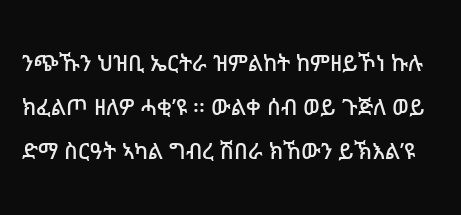ንጭኹን ህዝቢ ኤርትራ ዝምልከት ከምዘይኾነ ኩሉ ክፈልጦ ዘለዎ ሓቂ’ዩ ፡፡ ውልቀ ሰብ ወይ ጉጅለ ወይ ድማ ስርዓት ኣካል ግብረ ሽበራ ክኸውን ይኽእል’ዩ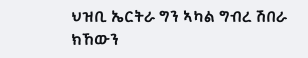ህዝቢ ኤርትራ ግን ኣካል ግብረ ሽበራ ክኸውን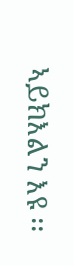ኣይክእልን እዩ ፡፡